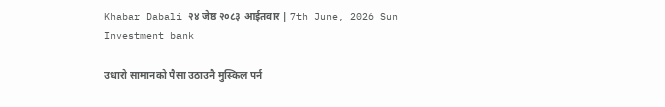Khabar Dabali २४ जेष्ठ २०८३ आईतवार | 7th June, 2026 Sun
Investment bank

उधारो सामानको पैसा उठाउनै मुस्किल पर्न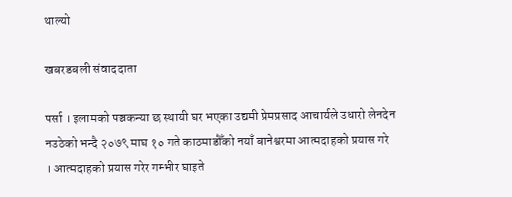थाल्यो

खबरडबली संवाददाता

पर्सा । इलामको पञ्चकन्या छ स्थायी घर भएका उद्यमी प्रेमप्रसाद आचार्यले उधारो लेनदेन नउठेको भन्दै २०७९ माघ १० गते काठमाडौँको नयाँ बानेश्वरमा आत्मदाहको प्रयास गरे । आत्मदाहको प्रयास गरेर गम्भीर घाइते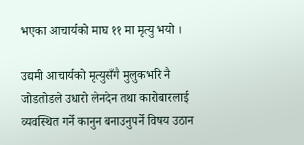भएका आचार्यको माघ ११ मा मृत्यु भयो ।

उद्यमी आचार्यको मृत्युसँगै मुलुकभरि नै जोडतोडले उधारो लेनदेन तथा कारोबारलाई व्यवस्थित गर्ने कानुन बनाउनुपर्ने विषय उठान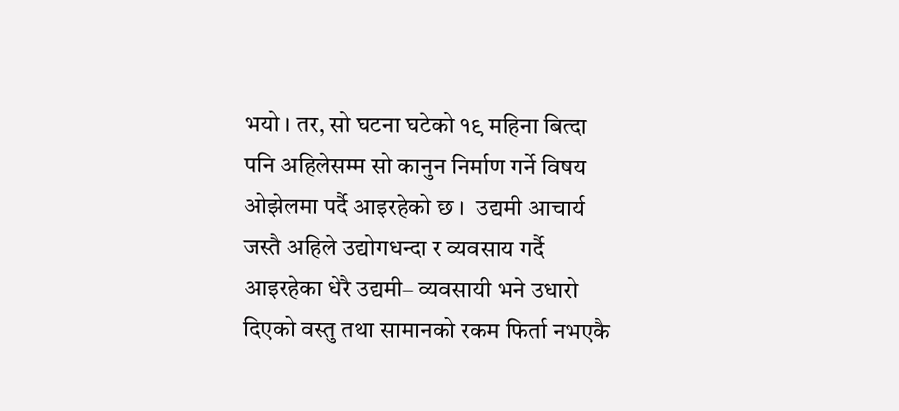भयो । तर, सो घटना घटेको १९ महिना बित्दा पनि अहिलेसम्म सो कानुन निर्माण गर्ने विषय ओझेलमा पर्दै आइरहेको छ ।  उद्यमी आचार्य जस्तै अहिले उद्योगधन्दा र व्यवसाय गर्दै आइरहेका धेरै उद्यमी– व्यवसायी भने उधारो दिएको वस्तु तथा सामानको रकम फिर्ता नभएकै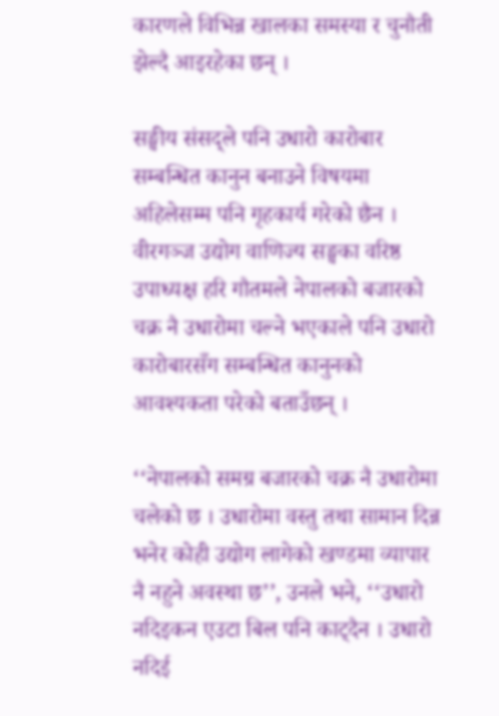कारणले विभिन्न खालका समस्या र चुनौती झेल्दै आइरहेका छन् ।

सङ्घीय संसद्ले पनि उधारो कारोबार सम्बन्धित कानुन बनाउने विषयमा अहिलेसम्म पनि गृहकार्य गरेको छैन । वीरगञ्ज उद्योग वाणिज्य सङ्घका वरिष्ठ उपाध्यक्ष हरि गौतमले नेपालको बजारको चक्र नै उधारोमा चल्ने भएकाले पनि उधारो कारोबारसँग सम्बन्धित कानुनको आवश्यकता परेको बताउँछन् ।

‘‘नेपालको समग्र बजारको चक्र नै उधारोमा चलेको छ । उधारोमा वस्तु तथा सामान दिन्न भनेर कोही उद्योग लागेको खण्डमा व्यापार नै नहुने अवस्था छ’’, उनले भने, ‘‘उधारो नदिइकन एउटा बिल पनि काट्दैन । उधारो नदिई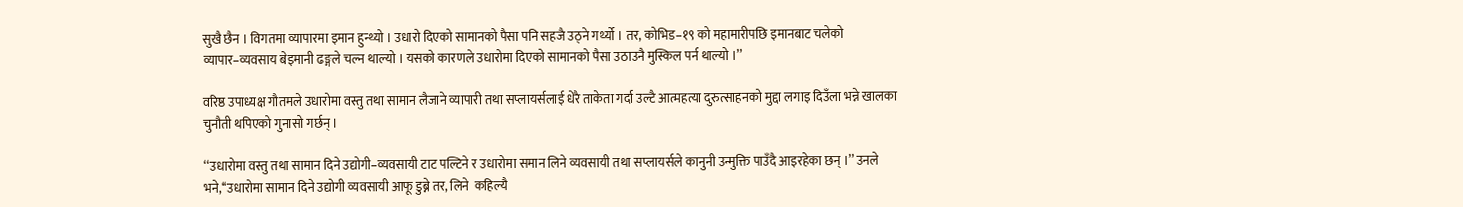सुखै छैन । विगतमा व्यापारमा इमान हुन्थ्यो । उधारो दिएको सामानको पैसा पनि सहजै उठ्ने गर्थ्यो । तर, कोभिड–१९ को महामारीपछि इमानबाट चलेको व्यापार–व्यवसाय बेइमानी ढङ्गले चल्न थाल्यो । यसको कारणले उधारोमा दिएको सामानको पैसा उठाउनै मुस्किल पर्न थाल्यो ।’’

वरिष्ठ उपाध्यक्ष गौतमले उधारोमा वस्तु तथा सामान लैजाने व्यापारी तथा सप्लायर्सलाई धेरै ताकेता गर्दा उल्टै आत्महत्या दुरुत्साहनको मुद्दा लगाइ दिउँला भन्ने खालका चुनौती थपिएको गुनासो गर्छन् ।

‘‘उधारोमा वस्तु तथा सामान दिने उद्योगी–व्यवसायी टाट पल्टिने र उधारोमा समान लिने व्यवसायी तथा सप्लायर्सले कानुनी उन्मुक्ति पाउँदै आइरहेका छन् ।’’ उनले भने,‘‘उधारोमा सामान दिने उद्योगी व्यवसायी आफू डुब्ने तर, लिने  कहिल्यै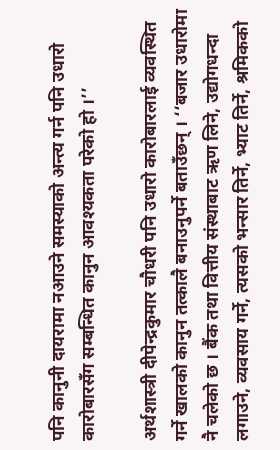पनि कानुनी दायरामा नआउने समस्याको अन्त्य गर्न पनि उधारो कारोबारसँग सम्बन्धित कानुन आवश्यकता परेको हो ।’’

अर्थशास्त्री दीपेन्द्रकुमार चौधरी पनि उधारो कारोबारलाई व्यवस्थित गर्ने खालको कानुन तत्कालै बनाउनुपर्ने बताउँछन् । ‘‘बजार उधारोमा नै चलेको छ । बैंक तथा वित्तीय संस्थाबाट ऋण लिने, उद्योगधन्दा लगाउने, व्यवसाय गर्ने, त्यसको भन्सार तिर्ने, भ्याट तिर्ने, श्रमिकको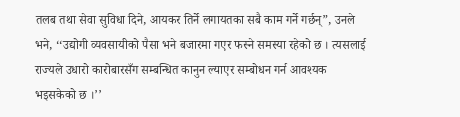तलब तथा सेवा सुविधा दिने, आयकर तिर्ने लगायतका सबै काम गर्ने गर्छन्”, उनले भने, ‘‘उद्योगी व्यवसायीको पैसा भने बजारमा गएर फस्ने समस्या रहेको छ । त्यसलाई राज्यले उधारो कारोबारसँग सम्बन्धित कानुन ल्याएर सम्बोधन गर्न आवश्यक भइसकेको छ ।’’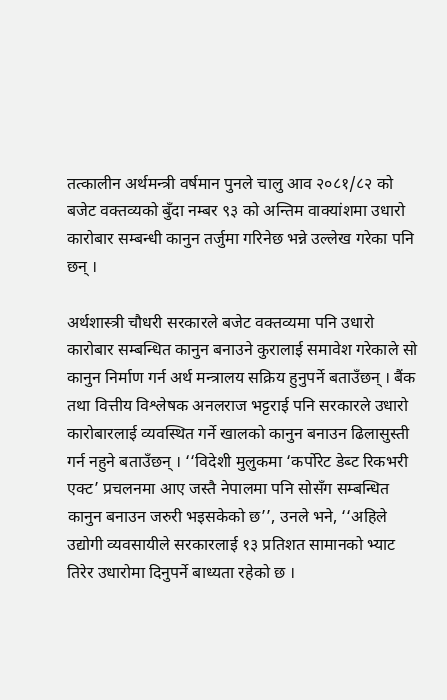तत्कालीन अर्थमन्त्री वर्षमान पुनले चालु आव २०८१/८२ को बजेट वक्तव्यको बुँदा नम्बर ९३ को अन्तिम वाक्यांशमा उधारो कारोबार सम्बन्धी कानुन तर्जुमा गरिनेछ भन्ने उल्लेख गरेका पनि छन् ।

अर्थशास्त्री चौधरी सरकारले बजेट वक्तव्यमा पनि उधारो कारोबार सम्बन्धित कानुन बनाउने कुरालाई समावेश गरेकाले सो कानुन निर्माण गर्न अर्थ मन्त्रालय सक्रिय हुनुपर्ने बताउँछन् । बैंक तथा वित्तीय विश्लेषक अनलराज भट्टराई पनि सरकारले उधारो कारोबारलाई व्यवस्थित गर्ने खालको कानुन बनाउन ढिलासुस्ती गर्न नहुने बताउँछन् । ‘‘विदेशी मुलुकमा ‘कर्पोरेट डेब्ट रिकभरी एक्ट’ प्रचलनमा आए जस्तै नेपालमा पनि सोसँग सम्बन्धित कानुन बनाउन जरुरी भइसकेको छ’’, उनले भने, ‘‘अहिले उद्योगी व्यवसायीले सरकारलाई १३ प्रतिशत सामानको भ्याट तिरेर उधारोमा दिनुपर्ने बाध्यता रहेको छ ।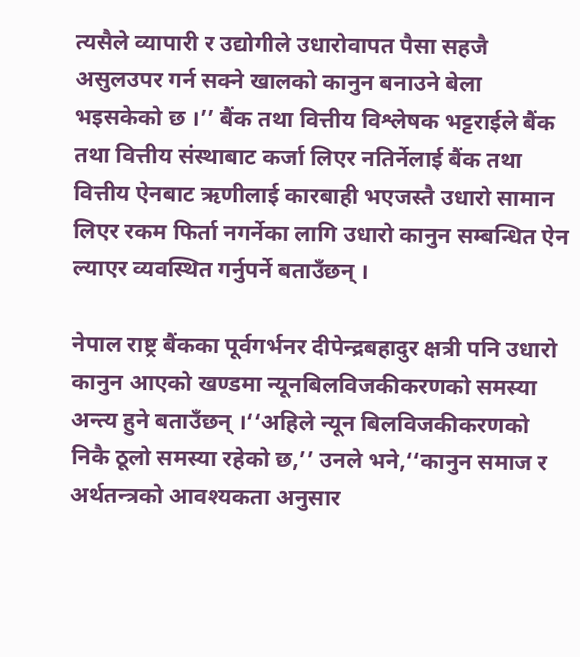त्यसैले व्यापारी र उद्योगीले उधारोवापत पैसा सहजै असुलउपर गर्न सक्ने खालको कानुन बनाउने बेला भइसकेको छ ।’’ बैंक तथा वित्तीय विश्लेषक भट्टराईले बैंक तथा वित्तीय संस्थाबाट कर्जा लिएर नतिर्नेलाई बैंक तथा वित्तीय ऐनबाट ऋणीलाई कारबाही भएजस्तै उधारो सामान लिएर रकम फिर्ता नगर्नेका लागि उधारो कानुन सम्बन्धित ऐन ल्याएर व्यवस्थित गर्नुपर्ने बताउँछन् ।

नेपाल राष्ट्र बैंकका पूर्वगर्भनर दीपेन्द्रबहादुर क्षत्री पनि उधारो कानुन आएको खण्डमा न्यूनबिलविजकीकरणको समस्या अन्त्य हुने बताउँछन् ।‘‘अहिले न्यून बिलविजकीकरणको निकै ठूलो समस्या रहेको छ,’’ उनले भने,‘‘कानुन समाज र अर्थतन्त्रको आवश्यकता अनुसार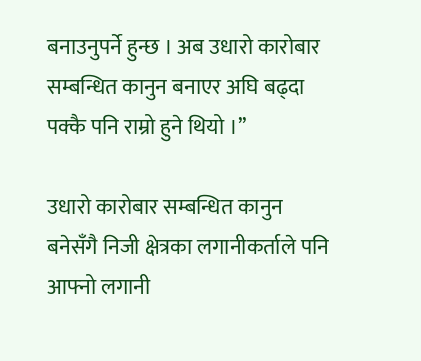बनाउनुपर्ने हुन्छ । अब उधारो कारोबार सम्बन्धित कानुन बनाएर अघि बढ्दा पक्कै पनि राम्रो हुने थियो ।’’

उधारो कारोबार सम्बन्धित कानुन बनेसँगै निजी क्षेत्रका लगानीकर्ताले पनि आफ्नो लगानी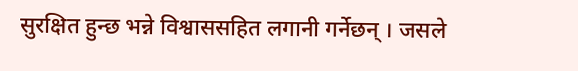सुरक्षित हुन्छ भन्ने विश्वाससहित लगानी गर्नेछन् । जसले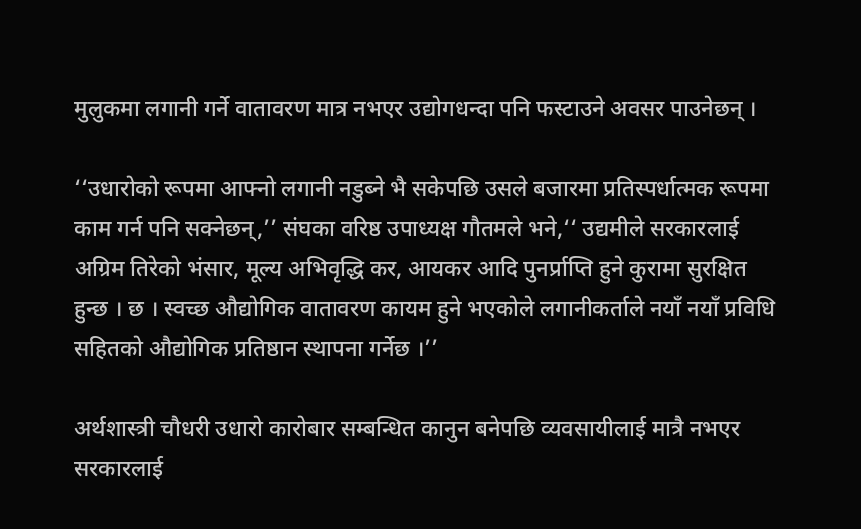मुलुकमा लगानी गर्ने वातावरण मात्र नभएर उद्योगधन्दा पनि फस्टाउने अवसर पाउनेछन् ।

‘‘उधारोको रूपमा आफ्नो लगानी नडुब्ने भै सकेपछि उसले बजारमा प्रतिस्पर्धात्मक रूपमा काम गर्न पनि सक्नेछन्,’’ संघका वरिष्ठ उपाध्यक्ष गौतमले भने,‘‘ उद्यमीले सरकारलाई अग्रिम तिरेको भंसार, मूल्य अभिवृद्धि कर, आयकर आदि पुनर्प्राप्ति हुने कुरामा सुरक्षित हुन्छ । छ । स्वच्छ औद्योगिक वातावरण कायम हुने भएकोले लगानीकर्ताले नयाँ नयाँ प्रविधि सहितको औद्योगिक प्रतिष्ठान स्थापना गर्नेछ ।’’

अर्थशास्त्री चौधरी उधारो कारोबार सम्बन्धित कानुन बनेपछि व्यवसायीलाई मात्रै नभएर सरकारलाई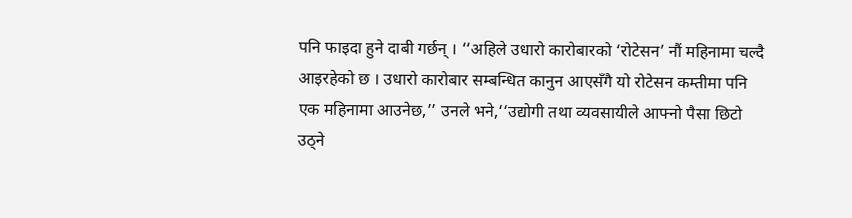पनि फाइदा हुने दाबी गर्छन् । ‘‘अहिले उधारो कारोबारको ‘रोटेसन’ नौं महिनामा चल्दै आइरहेको छ । उधारो कारोबार सम्बन्धित कानुन आएसँगै यो रोटेसन कम्तीमा पनि एक महिनामा आउनेछ,’’ उनले भने,‘‘उद्योगी तथा व्यवसायीले आफ्नो पैसा छिटो उठ्ने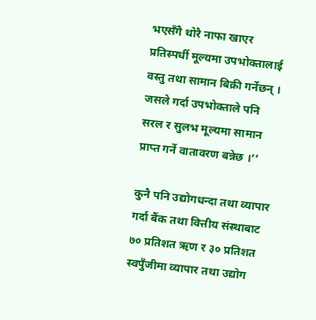भएसँगै थोरै नाफा खाएर प्रतिस्पर्धी मूल्यमा उपभोक्तालाई वस्तु तथा सामान बिक्री गर्नेछन् । जसले गर्दा उपभोक्ताले पनि सरल र सुलभ मूल्यमा सामान प्राप्त गर्ने वातावरण बन्नेछ ।’’

कुनै पनि उद्योगधन्दा तथा व्यापार गर्दा बैंक तथा वित्तीय संस्थाबाट ७० प्रतिशत ऋण र ३० प्रतिशत स्वपुँजीमा व्यापार तथा उद्योग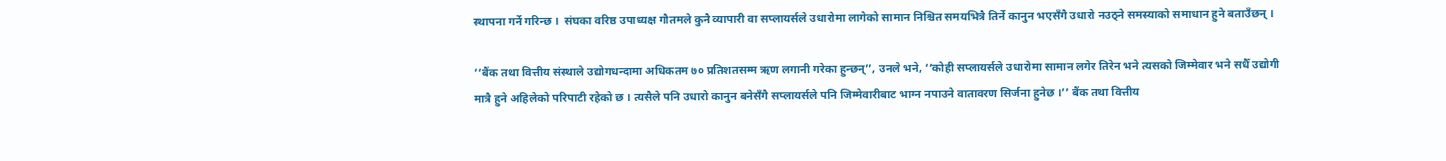स्थापना गर्ने गरिन्छ ।  संघका वरिष्ठ उपाध्यक्ष गौतमले कुनै व्यापारी वा सप्लायर्सले उधारोमा लागेको सामान निश्चित समयभित्रै तिर्ने कानुन भएसँगै उधारो नउठ्ने समस्याको समाधान हुने बताउँछन् ।

‘‘बैंक तथा वित्तीय संस्थाले उद्योगधन्दामा अधिकतम ७० प्रतिशतसम्म ऋण लगानी गरेका हुन्छन्’’, उनले भने, ‘‘कोही सप्लायर्सले उधारोमा सामान लगेर तिरेन भने त्यसको जिम्मेवार भने सधैँ उद्योगी मात्रै हुने अहिलेको परिपाटी रहेको छ । त्यसैले पनि उधारो कानुन बनेसँगै सप्लायर्सले पनि जिम्मेवारीबाट भाग्न नपाउने वातावरण सिर्जना हुनेछ ।’’ बैंक तथा वित्तीय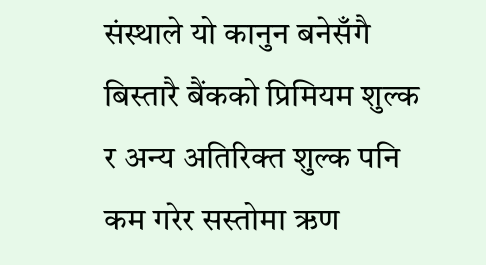संस्थाले यो कानुन बनेसँगै बिस्तारै बैंकको प्रिमियम शुल्क र अन्य अतिरिक्त शुल्क पनि कम गरेर सस्तोमा ऋण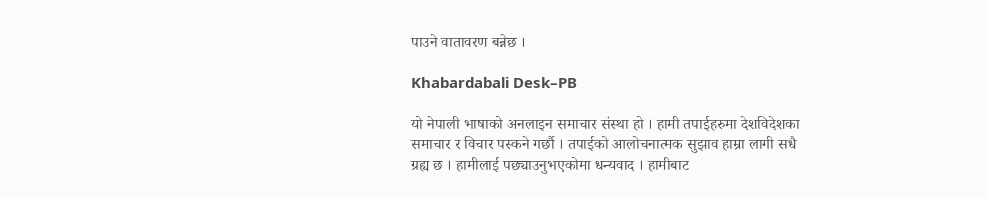पाउने वातावरण बन्नेछ ।

Khabardabali Desk–PB

यो नेपाली भाषाको अनलाइन समाचार संस्था हो । हामी तपाईहरुमा देशविदेशका समाचार र विचार पस्कने गर्छौ । तपाईको आलोचनात्मक सुझाव हाम्रा लागी सधै ग्रह्य छ । हामीलाई पछ्याउनुभएकोमा धन्यवाद । हामीबाट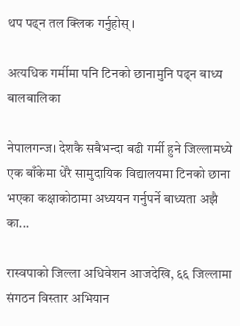थप पढ्न तल क्लिक गर्नुहोस् ।

अत्यधिक गर्मीमा पनि टिनको छानामुनि पढ्न बाध्य बालबालिका

नेपालगन्ज। देशकै सबैभन्दा बढी गर्मी हुने जिल्लामध्ये एक बाँकेमा धेरै सामुदायिक विद्यालयमा टिनको छाना भएका कक्षाकोठामा अध्ययन गर्नुपर्ने बाध्यता अझै का...

रास्वपाको जिल्ला अधिवेशन आजदेखि, ६६ जिल्लामा संगठन विस्तार अभियान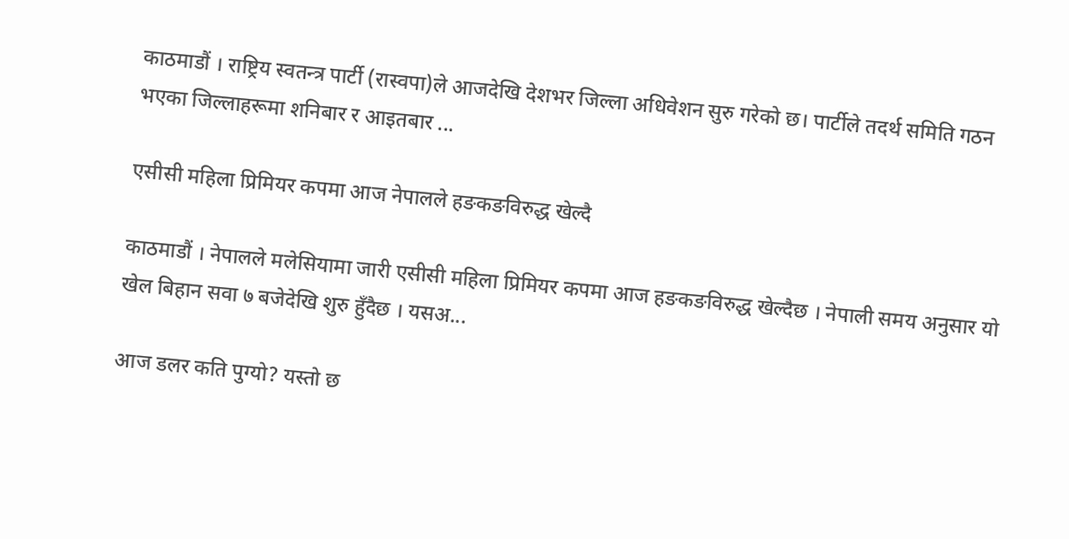काठमाडौं । राष्ट्रिय स्वतन्त्र पार्टी (रास्वपा)ले आजदेखि देशभर जिल्ला अधिवेशन सुरु गरेको छ। पार्टीले तदर्थ समिति गठन भएका जिल्लाहरूमा शनिबार र आइतबार ...

एसीसी महिला प्रिमियर कपमा आज नेपालले हङकङविरुद्ध खेल्दै

काठमाडौं । नेपालले मलेसियामा जारी एसीसी महिला प्रिमियर कपमा आज हङकङविरुद्ध खेल्दैछ । नेपाली समय अनुसार यो खेल बिहान सवा ७ बजेदेखि शुरु हुँदैछ । यसअ...

आज डलर कति पुग्यो? यस्तो छ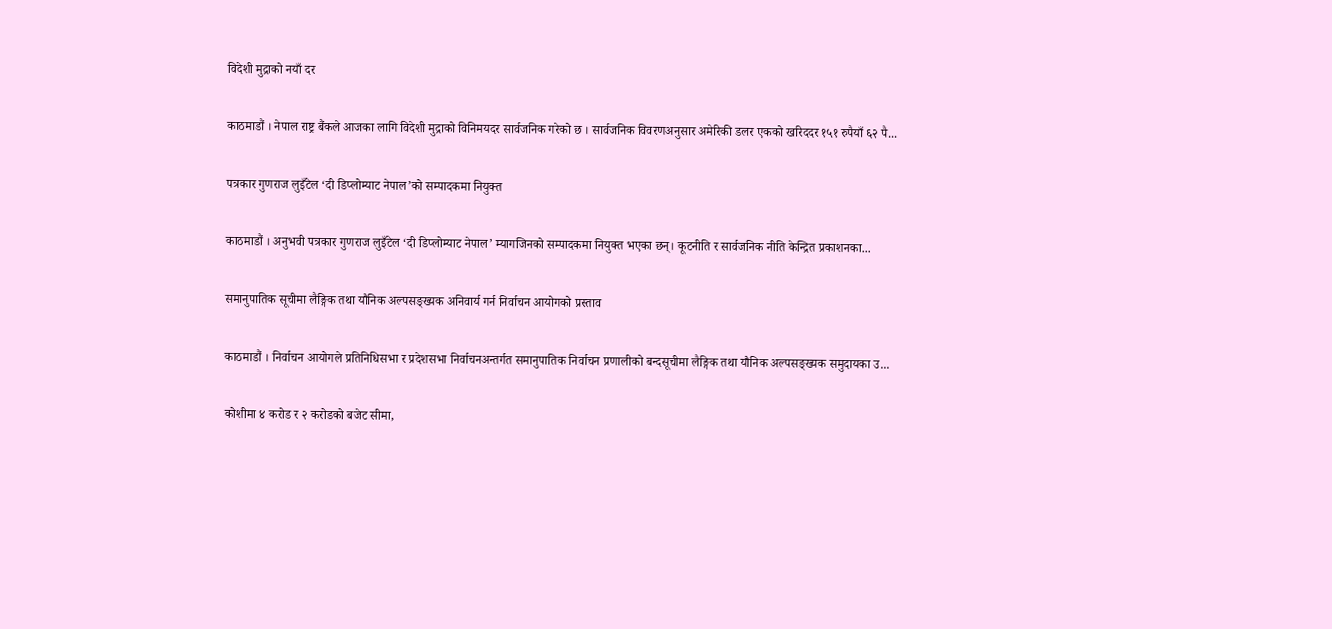विदेशी मुद्राको नयाँ दर

काठमाडौं । नेपाल राष्ट्र बैंकले आजका लागि विदेशी मुद्राको विनिमयदर सार्वजनिक गरेको छ । सार्वजनिक विवरणअनुसार अमेरिकी डलर एकको खरिददर १५१ रुपैयाँ ६२ पै...

पत्रकार गुणराज लुइँटेल ‘दी डिप्लोम्याट नेपाल’को सम्पादकमा नियुक्त

काठमाडौं । अनुभवी पत्रकार गुणराज लुइँटेल ‘दी डिप्लोम्याट नेपाल’ म्यागजिनको सम्पादकमा नियुक्त भएका छन्। कूटनीति र सार्वजनिक नीति केन्द्रित प्रकाशनका...

समानुपातिक सूचीमा लैङ्गिक तथा यौनिक अल्पसङ्ख्यक अनिवार्य गर्न निर्वाचन आयोगको प्रस्ताव

काठमाडौं । निर्वाचन आयोगले प्रतिनिधिसभा र प्रदेशसभा निर्वाचनअन्तर्गत समानुपातिक निर्वाचन प्रणालीको बन्दसूचीमा लैङ्गिक तथा यौनिक अल्पसङ्ख्यक समुदायका उ...

कोशीमा ४ करोड र २ करोडको बजेट सीमा,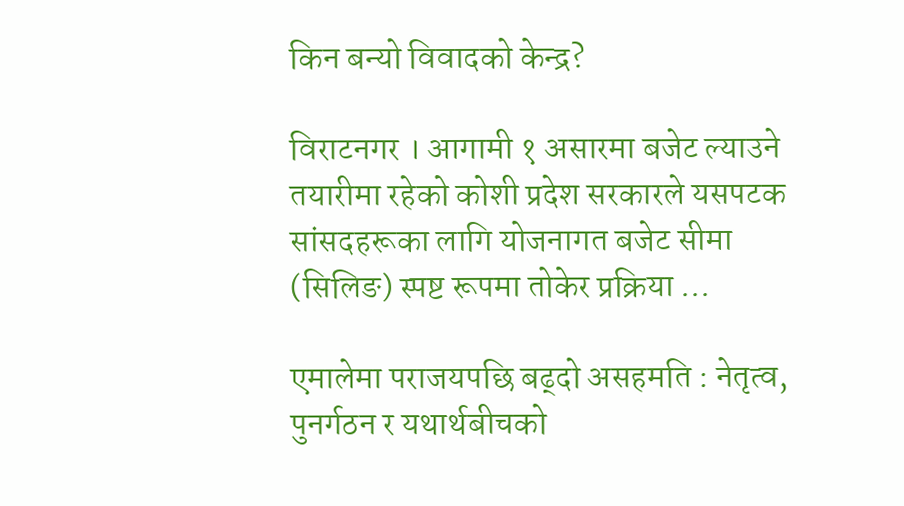किन बन्यो विवादको केन्द्र?

विराटनगर । आगामी १ असारमा बजेट ल्याउने तयारीमा रहेको कोशी प्रदेश सरकारले यसपटक सांसदहरूका लागि योजनागत बजेट सीमा (सिलिङ) स्पष्ट रूपमा तोकेर प्रक्रिया ...

एमालेमा पराजयपछि बढ्दो असहमति : नेतृत्व, पुनर्गठन र यथार्थबीचको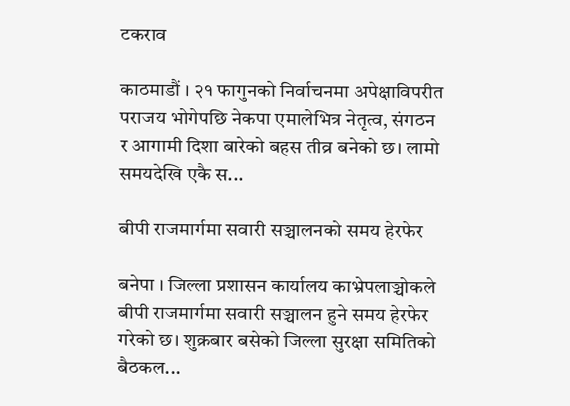टकराव

काठमाडौं । २१ फागुनको निर्वाचनमा अपेक्षाविपरीत पराजय भोगेपछि नेकपा एमालेभित्र नेतृत्व, संगठन र आगामी दिशा बारेको बहस तीव्र बनेको छ। लामो समयदेखि एकै स...

बीपी राजमार्गमा सवारी सञ्चालनको समय हेरफेर

बनेपा । जिल्ला प्रशासन कार्यालय काभ्रेपलाञ्चोकले बीपी राजमार्गमा सवारी सञ्चालन हुने समय हेरफेर गरेको छ। शुक्रबार बसेको जिल्ला सुरक्षा समितिको बैठकल...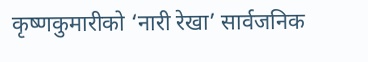कृष्णकुमारीको ‘नारी रेखा’ सार्वजनिक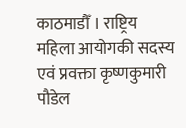काठमाडौँ । राष्ट्रिय महिला आयोगकी सदस्य एवं प्रवक्ता कृष्णकुमारी पौडेल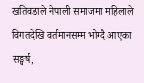खतिवडाले नेपाली समाजमा महिलाले विगतदेखि वर्तमानसम्म भोग्दै आएका सङ्घर्ष,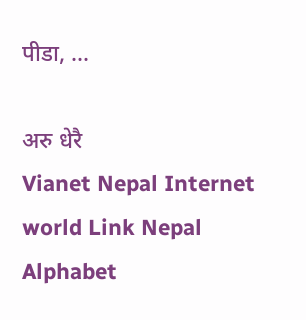पीडा, ...

अरु धेरै
Vianet Nepal Internet
world Link Nepal
Alphabet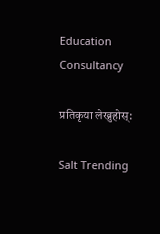Education Consultancy

प्रतिकृया लेख्नुहोस्:

Salt Trending